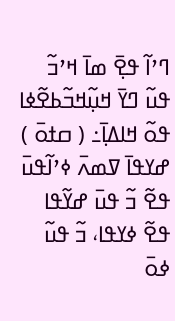ߣߴߊ߬ ߟߐ߲߫ ߘߊ߫ ߞߴߏ߬ ߟߎ߬ ߣߌ߫ ߞߎ߲߬ߞߏ߬ߕߐ߬ߦߊ ߟߋ߬ ߞߊߡߊ߲߫߸ ( ߛߙߋ߫ ) ߝߌߟߊ߫ ߜߘߍ߫ ߦߴߊ߬ߟߎ߫ ߟߐ߬ ߏ߬ ߟߎ߫ ߝߌ߬ߟߊ ߟߐ߬ ߦߌߟߊ، ߏ߬ ߟߎ߬ ߦߋ߫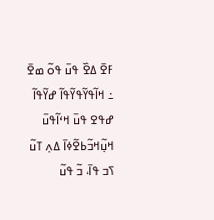ߓߐ߫ ߡߐ߰ ߟߎ߫ ߟߋ߬ ߘߐ߫ ߸ ߞߊ߬ߟߌ߬ߟߌ߬ߟߊ߬ ߝߌ߬ߟߊ߬ ߝߟߐ ߟߎ߫ ߞߵߊ߬ߟߎ߫ ߞߎ߲߬ߞߏ߬ߕߐ߬ߦߊ߫ ߡߍ߲ ߠߎ߬ ߖߏ ߟߊ߫، ߏ߬ ߟߎ߬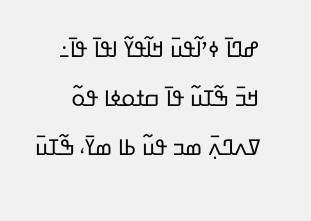ߝߣߊ߫ ߦߴߊ߬ߟߎ߫ ߞߊ߬ߟߌ߬ ߊߟߊ߫ ߟߊ߫߸ ߞߏ߫ ߒ߬ߠߎ߬ ߟߊ߫ ߛߙߋߦߊ ߟߋ߬ ߜߍߣߍ߲߫ ߘߏ ߟߎ߬ ߕߊ ߘߌ߫، ߒ߬ߠߎ߫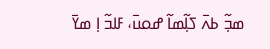ߘߏ߲߬ ߕߍ߫ ߖߊ߲߬ߘߊ߬ ߝߋߎ߫، ߓߊߏ߬ ߊ߲ ߘߌ߫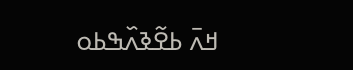ߞߍ߫ ߕߐ߬ߢߍ߰ߒߕߋ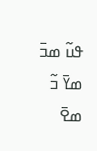ߟߎ߬ ߘߏ߫ ߘߌ߫ ߏ߬ ߘߐ߫